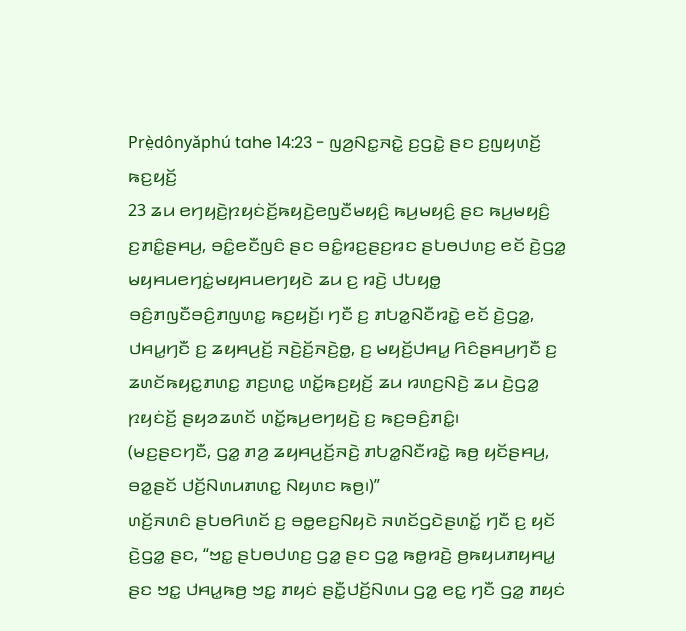Prè̤dônyǎphú tahe 14:23 - ꤜꤤ꤬ꤡꤢ꤭ꤏꤢꤧ꤭ ꤢ꤬ꤞꤢꤧ꤭ ꤔꤢ ꤢ꤬ꤜꤟꤛꤢꤩ꤬ ꤒꤢ꤬ꤟꤢꤩ꤬
23 ꤘꤣ ꤕꤚꤟꤢꤧ꤬ꤐꤟꤢꤦꤢꤩ꤬ꤒꤟꤢꤧ꤬ꤕꤜꤢꤪꤗꤟꤢꤨ꤬ ꤒꤣ꤬ꤗꤟꤢꤨ꤬ ꤔꤢ ꤒꤣ꤬ꤗꤟꤢꤨ꤬ ꤢ꤬ꤊꤢꤨ꤭ꤔꤌꤣ꤬, ꤋꤢꤨ꤭ꤕꤢꤪꤜꤢꤨ ꤔꤢ ꤋꤢꤨ꤭ꤙꤢ꤬ꤔꤢ꤬ꤙꤢ ꤔꤝꤥꤓꤛꤢ꤬ ꤕꤢꤩ ꤢꤧ꤬ꤞꤤ꤭ ꤗꤟꤌꤣꤕꤚꤢꤦ꤭ꤗꤟꤌꤣꤕꤚꤟꤢꤧ ꤘꤣ ꤢ꤬ ꤙꤢꤧ꤬ ꤓꤝꤟꤥ꤭ ꤋꤢꤨ꤬ꤊꤜꤢꤪꤋꤢꤨ꤬ꤊꤜꤛꤢ꤭ ꤒꤢ꤬ꤟꤢꤩ꤬꤯ ꤚꤢꤪ ꤢ꤬ ꤊꤝꤤ꤭ꤡꤢꤪꤙꤢꤧ꤭ ꤕꤢꤩ ꤢꤧ꤬ꤞꤤ꤭, ꤓꤌꤣ꤭ꤚꤢꤪ ꤢ꤬ ꤘꤟꤌꤣ꤬ꤢꤩ꤬ ꤏꤢꤧ꤬ꤢꤩ꤬ꤏꤢꤧ꤬ꤥ꤭, ꤢ꤬ ꤗꤟꤢꤩ꤬ꤓꤌꤣ꤭ ꤖꤢꤨꤔꤌꤣ꤬ꤚꤢꤪ ꤢ꤬ ꤘꤛꤢꤩꤒꤟꤢ꤭ꤊꤛꤢ꤭ ꤊꤢ꤬ꤛꤢ꤭ ꤛꤢꤩ꤭ꤒꤢ꤬ꤟꤢꤩ꤬ ꤘꤣ ꤙꤛꤢ꤬ꤡꤢꤧ꤬ ꤘꤣ ꤢꤧ꤬ꤞꤤ꤭ ꤐꤟꤢꤦꤢꤩ꤬ ꤔꤟꤤꤘꤛꤢꤩ ꤛꤢꤩ꤭ꤒꤣ꤬ꤕꤚꤟꤢꤧ꤬ ꤢ꤬ ꤒꤢ꤬ꤋꤢꤨ꤬ꤊꤢꤨ꤭꤯
(ꤗꤢ꤬ꤔꤢꤚꤢꤪ, ꤞꤤ꤭ ꤊꤤ꤬ ꤘꤟꤌꤣ꤬ꤢꤩ꤬ꤏꤢꤧ꤬ ꤊꤝꤤ꤭ꤡꤢꤪꤙꤢꤧ꤭ ꤒꤥ꤬ ꤟꤢꤩꤔꤌꤣ꤬, ꤋꤤ꤭ꤔꤢꤩ ꤓꤢꤩ꤬ꤡꤛꤣꤊꤛꤢ꤭ ꤡꤟꤛꤢ ꤒꤥ꤬꤯)”
ꤛꤢꤩ꤬ꤏꤛꤢꤨ ꤔꤝꤥꤖꤛꤢꤩ ꤢ꤬ ꤋꤥ꤭ꤕꤢ꤬ꤡꤟꤢꤧ ꤏꤛꤢꤩꤞꤢꤧꤔꤛꤢꤩ꤭ ꤚꤢꤪ ꤢ꤬ ꤟꤢꤩ ꤢꤧ꤬ꤞꤤ꤭ ꤔꤢ, “ꤠꤢ꤭ ꤔꤝꤥꤓꤛꤢ꤬ ꤞꤤ꤭ ꤔꤢ ꤞꤤ꤭ ꤒꤥ꤭ꤙꤢꤧ꤬ ꤥ꤬ꤒꤟꤣꤊꤟꤌꤣ꤭ ꤔꤢ ꤠꤢ꤭ ꤓꤌꤣ꤭ꤒꤥ꤬ ꤠꤢ꤭ ꤊꤟꤢꤦ ꤔꤢꤪ꤭ꤓꤢꤩ꤬ꤡꤛꤣ ꤞꤤ꤭ ꤕꤢ꤭ ꤚꤢꤪ ꤞꤤ꤭ ꤊꤟꤢꤦ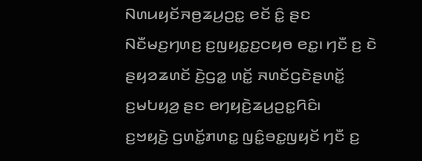ꤡꤛꤣꤟꤢꤩꤏꤥ꤬ꤘꤣ꤬ꤑꤢ꤭ ꤕꤢꤩ ꤢꤨ꤭ ꤔꤢ ꤡꤢꤪꤗꤢ꤬ꤚꤛꤢ꤬ ꤢ꤬ꤜꤟꤢ꤭ꤢ꤬ꤍꤟꤥ ꤕꤢ꤭꤯ ꤚꤢꤪ ꤢ꤬ ꤢꤧ ꤔꤟꤤꤘꤛꤢꤩ ꤢꤧ꤬ꤞꤤ꤭ ꤛꤢꤩ꤭ ꤏꤛꤢꤩꤞꤢꤧꤔꤛꤢꤩ꤭ ꤢ꤬ꤗꤝꤟꤤ꤬ ꤔꤢ ꤕꤚꤟꤢꤧ꤬ꤘꤣ꤬ꤑꤢ꤭ꤖꤢꤨ꤯
ꤢ꤬ꤠꤟꤢꤧ꤬ ꤞꤛꤢꤩ꤭ꤊꤛꤢ꤭ ꤜꤢꤨ꤭ꤋꤢ꤭ꤜꤟꤢꤩ ꤚꤢꤪ ꤢ꤬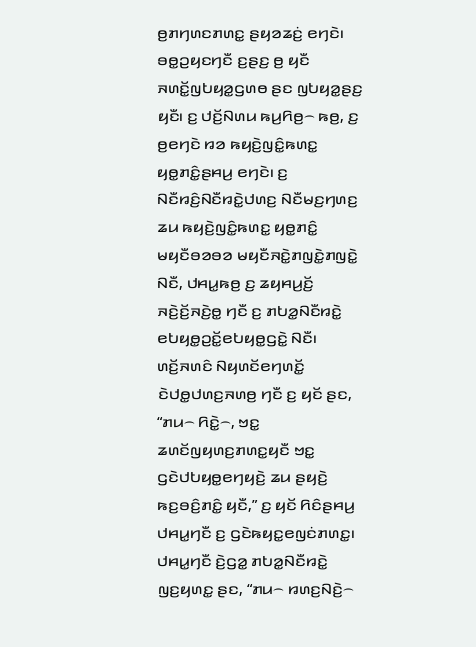ꤥ꤬ꤊꤚꤛꤢꤊꤛꤢ꤭ ꤔꤟꤤꤘꤢꤦ꤬ ꤕꤚꤢꤧ꤯ ꤋꤥ꤭ꤑꤟꤢꤚꤢꤪ ꤢ꤬ꤔꤢ꤬ ꤥ꤬ ꤟꤢꤪ ꤏꤛꤢꤩ꤭ꤜꤝꤟꤤ꤭ꤞꤛꤥ ꤔꤢ ꤜꤝꤟꤤ꤭ꤔꤢ꤬ ꤟꤢꤪ꤯ ꤢ꤬ ꤓꤢꤩ꤬ꤡꤛꤣ ꤒꤣ꤬ꤖꤥ꤬꤮ ꤒꤥ꤬, ꤢ꤬ ꤥ꤬ꤕꤚꤢꤧ ꤙꤤ ꤒꤟꤢꤧ꤬ꤜꤢꤨ꤭ꤒꤛꤢ꤭ ꤟꤥ꤭ꤊꤢꤨ꤭ꤔꤌꤣ꤬ ꤕꤚꤢꤧ꤯ ꤢ꤬ ꤡꤢꤪꤙꤢꤨ꤬ꤡꤢꤪꤙꤢꤧ꤭ꤓꤛꤢ꤬ ꤡꤢꤪꤗꤢ꤬ꤚꤛꤢ꤬ ꤘꤣ ꤒꤟꤢꤧ꤬ꤜꤢꤨ꤭ꤒꤛꤢ꤭ ꤟꤥ꤭ꤊꤢꤨ꤭ ꤗꤟꤢꤪꤋꤤꤋꤤ ꤗꤟꤢꤪꤏꤢꤧ꤭ꤊꤜꤢꤧ꤭ꤊꤜꤢꤧ꤭ ꤡꤢꤪ, ꤓꤌꤣ꤭ꤒꤥ꤬ ꤢ꤬ ꤘꤟꤌꤣ꤬ꤢꤩ꤬ ꤏꤢꤧ꤬ꤢꤩ꤬ꤏꤢꤧ꤬ꤥ꤭ ꤚꤢꤪ ꤢ꤬ ꤊꤝꤤ꤭ꤡꤢꤪꤙꤢꤧ꤭ ꤕꤝꤟꤥ꤭ꤑꤢꤩ꤭ꤕꤝꤟꤥ꤭ꤞꤢꤧ꤭ ꤡꤢꤪ꤯
ꤛꤢꤩ꤬ꤏꤛꤢꤨ ꤡꤟꤛꤢꤩꤕꤚꤛꤢꤩ꤭ ꤢꤧꤓꤥ꤭ꤓꤛꤢ꤬ꤏꤛꤥ꤬ ꤚꤢꤪ ꤢ꤬ ꤟꤢꤩ ꤔꤢ, “ꤊꤣ꤮ ꤖꤢꤧ꤭꤮, ꤠꤢ꤭ ꤘꤛꤢꤩꤜꤟꤛꤢ꤬ꤊꤛꤢ꤭ꤟꤢꤪ ꤠꤢ꤭ ꤞꤢꤧꤓꤝꤟꤥ꤭ꤕꤚꤟꤢꤧ꤬ ꤘꤣ ꤔꤟꤢꤧ꤬ ꤒꤢ꤬ꤋꤢꤨ꤬ꤊꤢꤨ꤭ ꤟꤢꤪ,” ꤢ꤬ ꤟꤢꤩ ꤖꤢꤨꤔꤌꤣ꤬ ꤓꤌꤣ꤭ꤚꤢꤪ ꤢ꤬ ꤞꤢꤧꤒꤟꤢ꤭ꤕꤜꤢꤦꤊꤛꤢ꤭꤯
ꤓꤌꤣ꤭ꤚꤢꤪ ꤢꤧ꤬ꤞꤤ꤭ ꤊꤝꤤ꤭ꤡꤢꤪꤙꤢꤧ꤭ ꤜꤢ꤬ꤟꤛꤢ꤭ ꤔꤢ, “ꤊꤣ꤮ ꤙꤛꤢ꤬ꤡꤢꤧ꤬꤮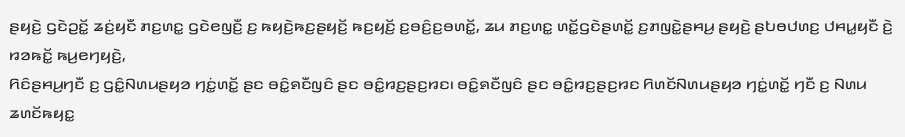ꤔꤟꤢꤧ꤬ ꤞꤢꤧꤑꤢꤩ꤭ ꤘꤢꤦ꤬ꤟꤢꤪ ꤊꤢ꤬ꤛꤢ꤭ ꤞꤢꤧꤕꤜꤢꤪ꤬ ꤢ꤬ ꤒꤟꤢꤧ꤬ꤒꤢ꤬ꤔꤟꤢꤩ꤬ ꤒꤢ꤬ꤟꤢꤩ꤬ ꤢ꤬ꤋꤢꤨ꤬ꤢ꤬ꤋꤛꤢꤩ꤭, ꤘꤣ ꤊꤢ꤬ꤛꤢ꤭ ꤛꤢꤩ꤭ꤞꤢꤧꤔꤛꤢꤩ꤭ ꤢ꤬ꤊꤜꤢꤧ꤭ꤔꤌꤣ꤬ ꤔꤟꤢꤧ꤬ ꤔꤝꤥꤓꤛꤢ꤬ ꤓꤌꤣ꤭ꤟꤢꤪ ꤢꤧ꤬ ꤙꤤꤒꤢꤩ꤭ ꤒꤣ꤬ꤕꤚꤟꤢꤧ꤬,
ꤖꤢꤨꤔꤌꤣ꤬ꤚꤢꤪ ꤢ꤬ ꤞꤢꤨ꤭ꤡꤛꤣꤔꤟꤤ ꤚꤢꤦ꤭ꤛꤢꤩ꤭ ꤔꤢ ꤋꤢꤨ꤭ꤎꤢꤪꤜꤢꤨ ꤔꤢ ꤋꤢꤨ꤭ꤙꤢ꤬ꤔꤢ꤬ꤙꤢ꤯ ꤋꤢꤨ꤭ꤎꤢꤪꤜꤢꤨ ꤔꤢ ꤋꤢꤨ꤭ꤙꤢ꤬ꤔꤢ꤬ꤙꤢ ꤖꤛꤢꤩꤡꤛꤣꤔꤟꤤ ꤚꤢꤦ꤭ꤛꤢꤩ꤭ ꤚꤢꤪ ꤢ꤬ ꤡꤛꤣ ꤘꤛꤢꤩꤒꤟꤢ꤭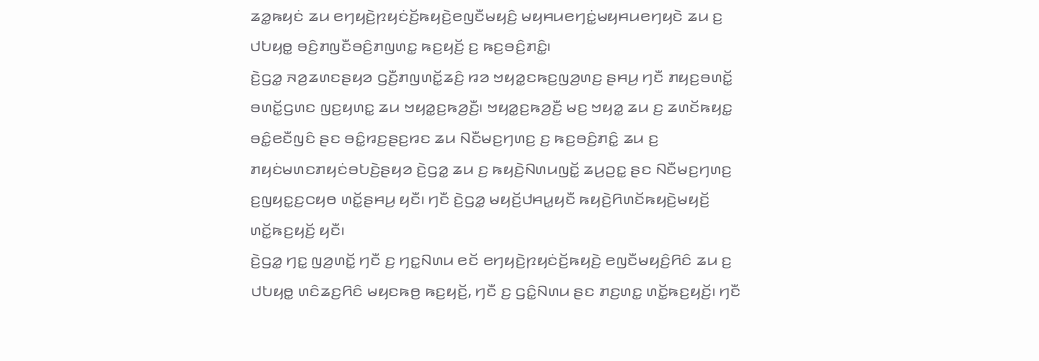ꤘꤤ꤭ꤒꤟꤢꤦ ꤘꤣ ꤕꤚꤟꤢꤧ꤬ꤐꤟꤢꤦꤢꤩ꤬ꤒꤟꤢꤧ꤬ꤕꤜꤢꤪꤗꤟꤢꤨ꤬ ꤗꤟꤌꤣꤕꤚꤢꤦ꤭ꤗꤟꤌꤣꤕꤚꤟꤢꤧ ꤘꤣ ꤢ꤬ ꤓꤝꤟꤥ꤭ ꤋꤢꤨ꤬ꤊꤜꤢꤪꤋꤢꤨ꤬ꤊꤜꤛꤢ꤭ ꤒꤢ꤬ꤟꤢꤩ꤬ ꤢ꤬ ꤒꤢ꤬ꤋꤢꤨ꤬ꤊꤢꤨ꤭꤯
ꤢꤧ꤬ꤞꤤ꤭ ꤏꤤ꤬ꤘꤛꤢꤔꤟꤤ ꤞꤢꤪ꤬ꤊꤜꤛꤢꤩ꤭ꤘꤢꤨ꤬ ꤙꤤ ꤠꤟꤤ꤭ꤢꤒꤢ꤬ꤜꤤ꤬ꤛꤢ꤬ ꤔꤌꤣ꤬ ꤚꤢꤪ ꤊꤟꤢ꤬ꤋꤛꤢꤩ꤭ ꤋꤛꤢꤩ꤭ꤞꤛꤢ ꤜꤢ꤬ꤟꤛꤢ꤭ ꤘꤣ ꤠꤟꤤ꤭ꤢ꤬ꤒꤤ꤬ꤢꤪ꤬꤯ ꤠꤟꤤ꤭ꤢ꤬ꤒꤤ꤬ꤢꤪ꤬ ꤗꤢ꤬ ꤠꤟꤤ꤭ ꤘꤣ ꤢ꤬ ꤘꤛꤢꤩꤒꤟꤢ꤭ ꤋꤢꤨ꤭ꤕꤢꤪꤜꤢꤨ ꤔꤢ ꤋꤢꤨ꤭ꤙꤢ꤬ꤔꤢ꤬ꤙꤢ ꤘꤣ ꤡꤢꤪꤗꤢ꤬ꤚꤛꤢ꤬ ꤢ꤬ ꤒꤢ꤬ꤋꤢꤨ꤬ꤊꤢꤨ꤭ ꤘꤣ ꤢ꤬ ꤊꤟꤢꤦꤗꤛꤢꤊꤟꤢꤦꤋꤝꤢꤧ꤬ꤔꤟꤤ ꤢꤧ꤬ꤞꤤ꤭ ꤘꤣ ꤢ꤬ ꤒꤟꤢꤧ꤬ꤡꤛꤣꤜꤢꤩ꤭ ꤘꤣ꤬ꤑꤢ꤭ ꤔꤢ ꤡꤢꤪꤗꤢ꤬ꤚꤛꤢ꤬ ꤢ꤬ꤜꤟꤢ꤭ꤢ꤬ꤍꤟꤥ ꤛꤢꤩ꤭ꤔꤌꤣ꤬ ꤟꤢꤪ꤯ ꤚꤢꤪ ꤢꤧ꤬ꤞꤤ꤭ ꤗꤟꤢꤩ꤬ꤓꤌꤣ꤭ꤟꤢꤪ ꤒꤟꤢꤧ꤬ꤖꤛꤢꤩꤒꤟꤢꤧ꤬ꤗꤟꤢꤩ꤬ ꤛꤢꤩ꤭ꤒꤢ꤬ꤟꤢꤩ꤬ ꤟꤢꤪ꤯
ꤢꤧ꤬ꤞꤤ꤭ ꤚꤢ꤭ ꤜꤤ꤬ꤛꤢꤩ꤭ ꤚꤢꤪ ꤢ꤬ ꤚꤢ꤭ꤡꤛꤣ ꤕꤢꤩ ꤕꤚꤟꤢꤧ꤬ꤐꤟꤢꤦꤢꤩ꤬ꤒꤟꤢꤧ꤬ ꤕꤜꤢꤪꤗꤟꤢꤨ꤬ꤖꤢꤨ ꤘꤣ ꤢ꤬ ꤓꤝꤟꤥ꤭ ꤛꤢꤨꤘꤢ꤬ꤖꤢꤨ ꤗꤟꤢꤒꤥ꤬ ꤒꤢ꤬ꤟꤢꤩ꤬, ꤚꤢꤪ ꤢ꤬ ꤞꤢꤨ꤭ꤡꤛꤣ ꤔꤢ ꤊꤢ꤬ꤛꤢ꤭ ꤛꤢꤩ꤭ꤒꤢ꤬ꤟꤢꤩ꤬꤯ ꤚꤢꤪ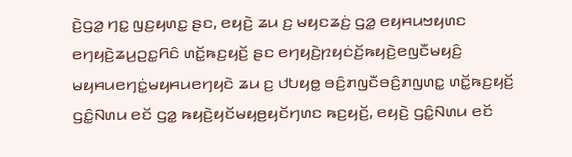ꤢꤧ꤬ꤞꤤ꤭ ꤚꤢ꤭ ꤜꤢ꤬ꤟꤛꤢ꤭ ꤔꤢ, ꤕꤟꤢꤧ꤬ ꤘꤣ ꤢ꤬ ꤗꤟꤢꤘꤢꤦ꤬ ꤞꤤ꤭ ꤕꤟꤌꤣꤠꤟꤛꤢ ꤕꤚꤟꤢꤧ꤬ꤘꤣ꤬ꤑꤢ꤭ꤖꤢꤨ ꤛꤢꤩ꤭ꤒꤢ꤬ꤟꤢꤩ꤬ ꤔꤢ ꤕꤚꤟꤢꤧ꤬ꤐꤟꤢꤦꤢꤩ꤬ꤒꤟꤢꤧ꤬ꤕꤜꤢꤪꤗꤟꤢꤨ꤬ ꤗꤟꤌꤣꤕꤚꤢꤦ꤭ꤗꤟꤌꤣꤕꤚꤟꤢꤧ ꤘꤣ ꤢ꤬ ꤓꤝꤟꤥ꤭ ꤋꤢꤨ꤬ꤊꤜꤢꤪꤋꤢꤨ꤬ꤊꤜꤛꤢ꤭ ꤛꤢꤩ꤭ꤒꤢ꤬ꤟꤢꤩ꤬ ꤞꤢꤨ꤭ꤡꤛꤣ ꤕꤢꤩ ꤞꤤ꤭ ꤒꤟꤢꤧ꤬ꤟꤢꤩꤗꤟꤥ꤬ꤟꤢꤩꤚꤛꤢ ꤒꤢ꤬ꤟꤢꤩ꤬, ꤕꤟꤢꤧ꤬ ꤞꤢꤨ꤭ꤡꤛꤣ ꤕꤢꤩ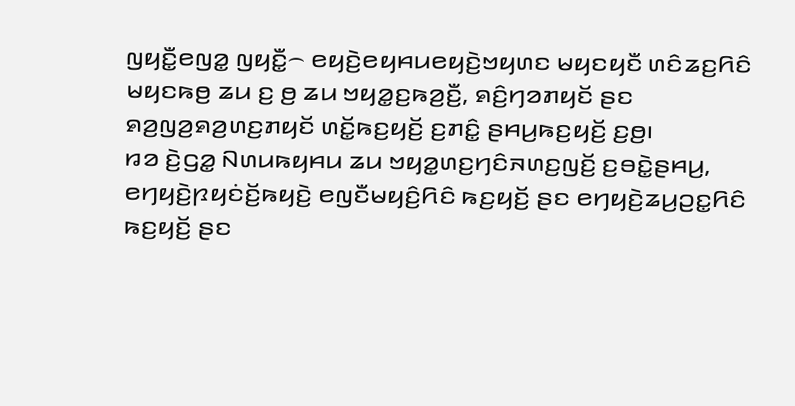ꤜꤟꤢꤪ꤭ꤕꤜꤤ꤭ ꤜꤟꤢꤪ꤭꤮ ꤕꤟꤢꤧ꤬ꤕꤟꤌꤣꤕꤟꤢꤧ꤬ꤠꤟꤛꤢ ꤗꤟꤢꤟꤢꤪ ꤛꤢꤨꤘꤢ꤬ꤖꤢꤨ ꤗꤟꤢꤒꤥ꤬ ꤘꤣ ꤢ꤬ ꤥ꤬ ꤘꤣ ꤠꤟꤤ꤭ꤢ꤬ꤒꤤ꤬ꤢꤪ꤬, ꤎꤢꤨ꤬ꤚꤤꤊꤟꤢꤩ ꤔꤢ ꤎꤤ꤬ꤜꤤ꤬ꤎꤤ꤬ꤛꤢ꤬ꤊꤟꤢꤩ ꤛꤢꤩ꤭ꤒꤢ꤬ꤟꤢꤩ꤬ ꤢ꤬ꤊꤢꤨ꤭ ꤔꤌꤣ꤬ꤒꤢ꤬ꤟꤢꤩ꤬ ꤢ꤬ꤥ꤬꤯
ꤙꤤ ꤢꤧ꤬ꤞꤤ꤭ ꤡꤛꤣꤒꤟꤌꤣ ꤘꤣ ꤠꤟꤤ꤭ꤛꤢ꤬ꤚꤢꤨꤏꤛꤢ꤬ꤜꤢꤩ꤬ ꤢ꤬ꤋꤢꤧ꤭ꤔꤌꤣ꤬, ꤕꤚꤟꤢꤧ꤬ꤐꤟꤢꤦꤢꤩ꤬ꤒꤟꤢꤧ꤬ ꤕꤜꤢꤪꤗꤟꤢꤨ꤬ꤖꤢꤨ ꤒꤢ꤬ꤟꤢꤩ꤬ ꤔꤢ ꤕꤚꤟꤢꤧ꤬ꤘꤣ꤬ꤑꤢ꤭ꤖꤢꤨ ꤒꤢ꤬ꤟꤢꤩ꤬ ꤔꤢ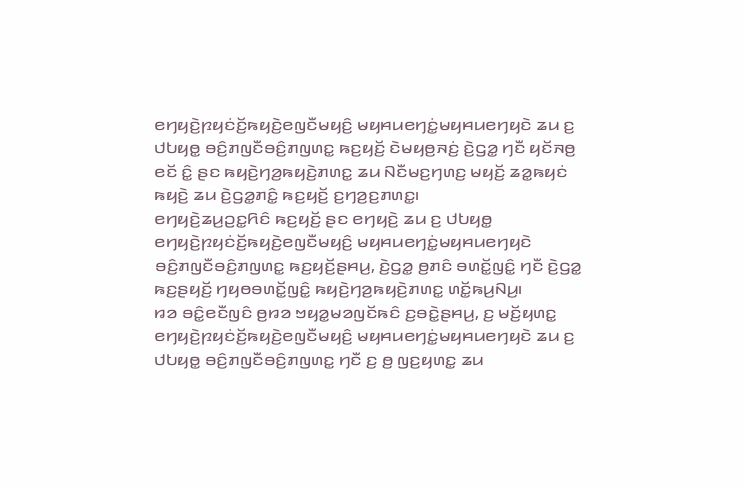ꤕꤚꤟꤢꤧ꤬ꤐꤟꤢꤦꤢꤩ꤬ꤒꤟꤢꤧ꤬ꤕꤜꤢꤪꤗꤟꤢꤨ꤬ ꤗꤟꤌꤣꤕꤚꤢꤦ꤭ꤗꤟꤌꤣꤕꤚꤟꤢꤧ ꤘꤣ ꤢ꤬ ꤓꤝꤟꤥ꤭ ꤋꤢꤨ꤬ꤊꤜꤢꤪꤋꤢꤨ꤬ꤊꤜꤛꤢ꤭ ꤒꤢ꤬ꤟꤢꤩ꤬ ꤢꤧꤗꤟꤥ꤬ꤏꤢꤦ꤬ ꤢꤧ꤬ꤞꤤ꤭ ꤚꤢꤪ ꤟꤢꤩꤏꤥ꤬ ꤕꤢꤩ ꤢꤨ꤭ ꤔꤢ ꤒꤟꤢꤧ꤬ꤚꤤ꤬ꤒꤟꤢꤧ꤬ꤊꤛꤢ꤭ ꤘꤣ ꤡꤢꤪꤗꤢ꤬ꤚꤛꤢ꤬ ꤗꤟꤢꤩ꤬ ꤘꤤ꤭ꤒꤟꤢꤦ ꤒꤟꤢꤧ꤬ ꤘꤣ ꤢꤧ꤬ꤞꤤ꤭ꤊꤢꤨ꤭ ꤒꤢ꤬ꤟꤢꤩ꤬ ꤢ꤬ꤚꤤ꤬ꤢ꤬ꤊꤛꤢ꤭꤯
ꤕꤚꤟꤢꤧ꤬ꤘꤣ꤬ꤑꤢ꤭ꤖꤢꤨ ꤒꤢ꤬ꤟꤢꤩ꤬ ꤔꤢ ꤕꤚꤟꤢꤧ꤬ ꤘꤣ ꤢ꤬ ꤓꤝꤟꤥ꤭ ꤕꤚꤟꤢꤧ꤬ꤐꤟꤢꤦꤢꤩ꤬ꤒꤟꤢꤧ꤬ꤕꤜꤢꤪꤗꤟꤢꤨ꤬ ꤗꤟꤌꤣꤕꤚꤢꤦ꤭ꤗꤟꤌꤣꤕꤚꤟꤢꤧ ꤋꤢꤨ꤬ꤊꤜꤢꤪꤋꤢꤨ꤬ꤊꤜꤛꤢ꤭ ꤒꤢ꤬ꤟꤢꤩ꤬ꤔꤌꤣ꤬, ꤢꤧ꤬ꤞꤤ꤭ ꤥ꤬ꤊꤢꤨ ꤋꤛꤢꤩ꤭ꤜꤢꤨ꤭ ꤚꤢꤪ ꤢꤧ꤬ꤞꤤ꤭ ꤒꤢ꤬ꤔꤟꤢꤩ꤬ ꤚꤟꤥꤋꤛꤢꤩ꤭ꤜꤢꤨ꤭ ꤒꤟꤢꤧ꤬ꤚꤤ꤬ꤒꤟꤢꤧ꤬ꤊꤛꤢ꤭ ꤛꤢꤩ꤭ꤒꤣ꤬ꤡꤣ꤬꤯
ꤙꤤ ꤋꤢꤨ꤭ꤕꤢꤪꤜꤢꤨ ꤥ꤬ꤙꤤ ꤠꤟꤤ꤭ꤗꤤꤜꤢꤩꤒꤢꤨ ꤢ꤬ꤋꤢꤧ꤭ꤔꤌꤣ꤬, ꤢ꤬ ꤗꤢꤩ꤬ꤟꤛꤢ꤭ ꤕꤚꤟꤢꤧ꤬ꤐꤟꤢꤦꤢꤩ꤬ꤒꤟꤢꤧ꤬ꤕꤜꤢꤪꤗꤟꤢꤨ꤬ ꤗꤟꤌꤣꤕꤚꤢꤦ꤭ꤗꤟꤌꤣꤕꤚꤟꤢꤧ ꤘꤣ ꤢ꤬ ꤓꤝꤟꤥ꤭ ꤋꤢꤨ꤬ꤊꤜꤢꤪꤋꤢꤨ꤬ꤊꤜꤛꤢ꤭ ꤚꤢꤪ ꤢ꤬ ꤥ꤬ ꤜꤢ꤬ꤟꤛꤢ꤭ ꤘꤣ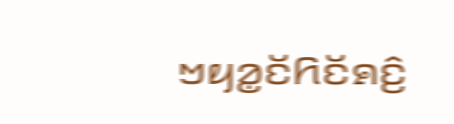ꤠꤟꤤ꤭ꤢꤩꤖꤢꤩꤎꤢꤨ꤬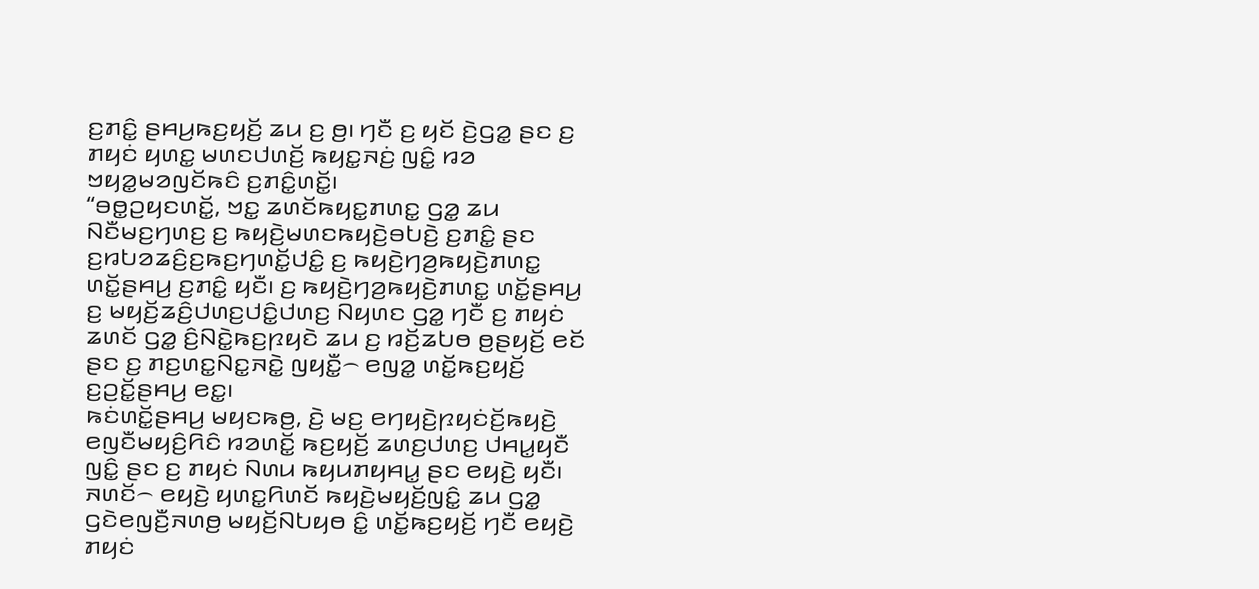ꤢ꤬ꤊꤢꤨ꤭ ꤔꤌꤣ꤬ꤒꤢ꤬ꤟꤢꤩ꤬ ꤘꤣ ꤢ꤬ ꤥ꤬꤯ ꤚꤢꤪ ꤢ꤬ ꤟꤢꤩ ꤢꤧ꤬ꤞꤤ꤭ ꤔꤢ ꤢ꤬ ꤊꤟꤢꤦ ꤟꤛꤢ꤭ ꤗꤛꤢꤓꤛꤢꤩ꤬ ꤒꤟꤢ꤭ꤏꤢꤦ꤬ ꤜꤢꤨ꤭ ꤙꤤ ꤠꤟꤤ꤭ꤗꤤꤜꤢꤩꤒꤢꤨ ꤢ꤬ꤊꤢꤨ꤭ꤛꤢꤩ꤭꤯
“ꤋꤥ꤭ꤑꤟꤢꤛꤢꤩ꤭, ꤠꤢ꤭ ꤘꤛꤢꤩꤒꤟꤢ꤭ꤊꤛꤢ꤭ ꤞꤤ꤭ ꤘꤣ ꤡꤢꤪꤗꤢ꤬ꤚꤛꤢ꤬ ꤢ꤬ ꤒꤟꤢꤧ꤬ꤗꤛꤢꤒꤟꤢꤧ꤬ꤋꤝꤢꤧ꤬ ꤢ꤬ꤊꤢꤨ꤭ ꤔꤢ ꤢ꤬ꤙꤝꤤꤘꤢꤨ꤬ꤢ꤬ꤒꤢ꤬ꤚꤛꤢꤩ꤭ꤓꤢꤨ꤭ ꤢ꤬ ꤒꤟꤢꤧ꤬ꤚꤤ꤬ꤒꤟꤢꤧ꤬ꤊꤛꤢ꤭ ꤛꤢꤩ꤭ꤔꤌꤣ꤬ ꤢ꤬ꤊꤢꤨ꤭ ꤟꤢꤪ꤯ ꤢ꤬ ꤒꤟꤢꤧ꤬ꤚꤤ꤬ꤒꤟꤢꤧ꤬ꤊꤛꤢ꤭ ꤛꤢꤩ꤭ꤔꤌꤣ꤬ ꤢ꤬ ꤗꤟꤢꤩ꤬ꤘꤢꤨ꤬ꤓꤛꤢ꤬ꤓꤢꤨ꤭ꤓꤛꤢ꤬ ꤡꤟꤛꤢ ꤞꤤ꤭ ꤚꤢꤪ ꤢ꤬ ꤊꤟꤢꤦ ꤘꤛꤢꤩ ꤞꤤ꤭ ꤢꤨ꤬ꤡꤢꤧ꤭ꤒꤢ꤬ꤐꤟꤢꤧ ꤘꤣ ꤢ꤬ ꤙꤢꤩ꤬ꤘꤝꤥ ꤥ꤬ꤔꤟꤢꤩ꤬ ꤕꤢꤩ ꤔꤢ ꤢ꤬ ꤊꤢ꤬ꤛꤢ꤭ꤡꤢ꤭ꤏꤢꤧ꤭ ꤜꤟꤢꤪ꤭꤮ ꤕꤜꤤ꤭ ꤛꤢꤩ꤭ꤒꤢ꤬ꤟꤢꤩ꤬ ꤢ꤬ꤑꤢꤩ꤭ꤔꤌꤣ꤬ ꤕꤢ꤭꤯
ꤒꤢꤦꤛꤢꤩ꤭ꤔꤌꤣ꤬ ꤗꤟꤢꤒꤥ꤬, ꤢꤧ꤬ ꤗꤢ꤬ ꤕꤚꤟꤢꤧ꤬ꤐꤟꤢꤦꤢꤩ꤬ꤒꤟꤢꤧ꤬ ꤕꤜꤢꤪꤗꤟꤢꤨ꤬ꤖꤢꤨ ꤙꤤꤛꤢꤩ꤭ ꤒꤢ꤬ꤟꤢꤩ꤬ ꤘꤛꤢ꤬ꤓꤛꤢ꤬ ꤓꤌꤣ꤭ꤟꤢꤪ ꤜꤢꤨ꤭ ꤔꤢ ꤢ꤬ ꤊꤟꤢꤦ ꤡꤛꤣ ꤒꤟꤣꤊꤟꤌꤣ꤭ ꤔꤢ ꤕꤟꤢꤧ꤬ ꤟꤢꤪ꤯ ꤏꤛꤢꤩ꤮ ꤕꤟꤢꤧ꤬ ꤟꤛꤢ꤭ꤖꤛꤢꤩ ꤒꤟꤢꤧ꤬ꤗꤟꤢꤩ꤬ꤜꤢꤨ꤭ ꤘꤣ ꤞꤤ꤭ ꤞꤢꤧꤕꤜꤢꤪ꤬ꤏꤛꤥ꤬ ꤗꤟꤢꤩ꤬ꤡꤝꤟꤥ ꤢꤨ꤭ ꤛꤢꤩ꤭ꤒꤢ꤬ꤟꤢꤩ꤬ ꤚꤢꤪ ꤕꤟꤢꤧ꤬ ꤊꤟꤢꤦ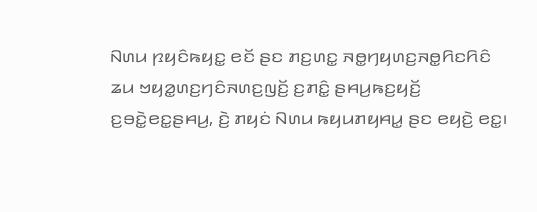ꤡꤛꤣ ꤐꤟꤢꤨꤒꤟꤢ꤭ ꤕꤢꤩ ꤔꤢ ꤊꤢ꤬ꤛꤢ꤭ ꤏꤥ꤭ꤚꤟꤛꤢ꤬ꤏꤥ꤭ꤖꤢꤖꤢꤨ ꤘꤣ ꤠꤟꤤ꤭ꤛꤢ꤬ꤚꤢꤨꤏꤛꤢ꤬ꤜꤢꤩ꤬ ꤢ꤬ꤊꤢꤨ꤭ ꤔꤌꤣ꤬ꤒꤢ꤬ꤟꤢꤩ꤬ ꤢ꤬ꤋꤢꤧ꤭ꤕꤢ꤭ꤔꤌꤣ꤬, ꤢꤧ꤬ ꤊꤟꤢꤦ ꤡꤛꤣ ꤒꤟꤣꤊꤟꤌꤣ꤭ ꤔꤢ ꤕꤟꤢꤧ꤬ ꤕꤢ꤭꤯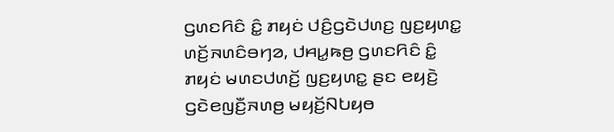ꤞꤛꤢꤖꤢꤨ ꤢꤨ꤭ ꤊꤟꤢꤦ ꤓꤢꤨ꤬ꤞꤢꤧꤓꤛꤢ꤬ ꤜꤢ꤬ꤟꤛꤢ꤭ ꤛꤢꤩ꤬ꤏꤛꤢꤨꤋꤚꤤ, ꤓꤌꤣ꤭ꤒꤥ꤬ ꤞꤛꤢꤖꤢꤨ ꤢꤨ꤭ ꤊꤟꤢꤦ ꤗꤛꤢꤓꤛꤢꤩ꤬ ꤜꤢ꤬ꤟꤛꤢ꤭ ꤔꤢ ꤕꤟꤢꤧ꤬ ꤞꤢꤧꤕꤜꤢꤪ꤬ꤏꤛꤥ꤬ ꤗꤟꤢꤩ꤬ꤡꤝꤟꤥ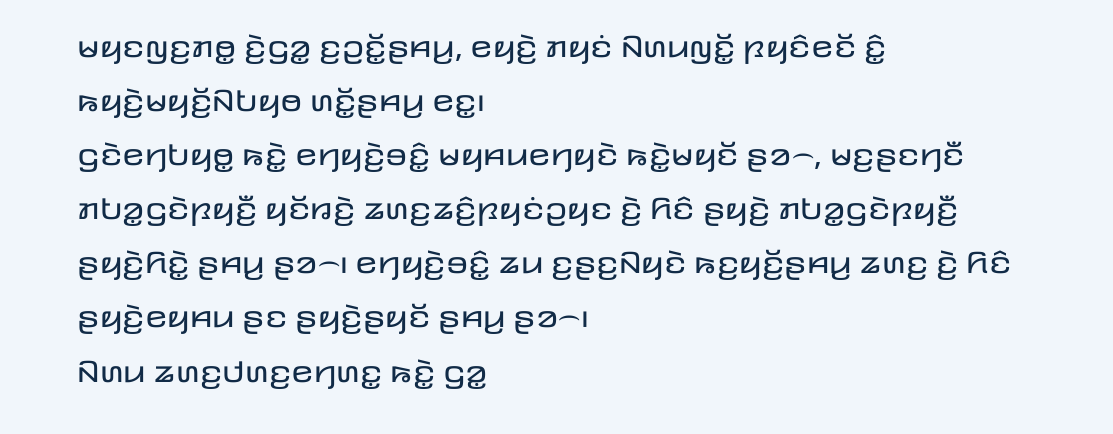ꤗꤟꤢꤜꤢ꤬ꤊꤥ꤭ ꤢꤧ꤬ꤞꤤ꤭ ꤢ꤬ꤑꤢꤩ꤭ꤔꤌꤣ꤬, ꤕꤟꤢꤧ꤬ ꤊꤟꤢꤦ ꤡꤛꤣꤜꤢꤩ꤭ ꤐꤟꤢꤨꤕꤢꤩ ꤢꤨ꤭ ꤒꤟꤢꤧ꤬ꤗꤟꤢꤩ꤬ꤡꤝꤟꤥ ꤛꤢꤩ꤭ꤔꤌꤣ꤬ ꤕꤢ꤭꤯
ꤞꤢꤧꤕꤚꤝꤟꤥ꤭ ꤒꤢꤧ꤭ ꤕꤚꤟꤢꤧ꤬ꤋꤢꤨ꤭ ꤗꤟꤌꤣꤕꤚꤟꤢꤧ ꤒꤢꤧ꤭ꤗꤟꤢꤩ ꤔꤤ꤮, ꤗꤢ꤬ꤔꤢꤚꤢꤪ ꤊꤝꤤ꤭ꤞꤢꤧꤐꤟꤢꤪ꤬ ꤟꤢꤩꤙꤢꤧ꤬ ꤘꤛꤢ꤬ꤘꤢꤨ꤬ꤐꤟꤢꤦꤑꤟꤢ ꤢꤧ꤬ ꤖꤢꤨ ꤔꤟꤢꤧ꤬ ꤊꤝꤤ꤭ꤞꤢꤧꤐꤟꤢꤪ꤬ ꤔꤟꤢꤧ꤬ꤖꤢꤧ꤭ ꤔꤌꤣ꤬ ꤔꤤ꤮꤯ ꤕꤚꤟꤢꤧ꤬ꤋꤢꤨ꤭ ꤘꤣ ꤢ꤬ꤔꤢ꤬ꤡꤟꤢꤧ ꤒꤢ꤬ꤟꤢꤩ꤬ꤔꤌꤣ꤬ ꤘꤛꤢ꤬ ꤢꤧ꤬ ꤖꤢꤨ ꤔꤟꤢꤧ꤬ꤕꤟꤌꤣ ꤔꤢ ꤔꤟꤢꤧ꤬ꤔꤟꤢꤩ ꤔꤌꤣ꤬ ꤔꤤ꤮꤯
ꤡꤛꤣ ꤘꤛꤢ꤬ꤓꤛꤢ꤬ꤕꤚꤛꤢ꤭ ꤒꤢꤧ꤭ ꤞꤤ꤭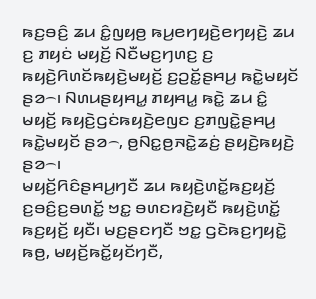ꤒꤢ꤬ꤋꤢꤨ꤬ ꤘꤣ ꤢꤨ꤭ꤜꤟꤥ꤬ ꤒꤣ꤬ꤕꤚꤟꤢꤧ꤬ꤕꤚꤟꤢꤧ꤬ ꤘꤣ ꤢ꤬ ꤊꤟꤢꤦ ꤗꤟꤢꤩ꤬ ꤡꤢꤪꤗꤢ꤬ꤚꤛꤢ꤬ ꤢ꤬ ꤒꤟꤢꤧ꤬ꤖꤛꤢꤩꤒꤟꤢꤧ꤬ꤗꤟꤢꤩ꤬ ꤢ꤬ꤑꤢꤩ꤭ꤔꤌꤣ꤬ ꤒꤢꤧ꤭ꤗꤟꤢꤩ ꤔꤤ꤮꤯ ꤡꤛꤣꤔꤟꤌꤣ꤭ ꤊꤟꤌꤣ꤭ ꤒꤢꤧ꤭ ꤘꤣ ꤢꤨ꤭ ꤗꤟꤢꤩ꤬ ꤒꤟꤢꤧ꤬ꤞꤢꤦꤒꤟꤢꤧ꤬ꤕꤜꤢ ꤢ꤬ꤊꤜꤢꤧ꤭ꤔꤌꤣ꤬ ꤒꤢꤧ꤭ꤗꤟꤢꤩ ꤔꤤ꤮, ꤥ꤬ꤡꤢ꤭ꤥ꤬ꤏꤢꤧ꤭ꤘꤢꤦ꤬ ꤔꤟꤢꤧ꤬ꤒꤟꤢꤧ꤬ ꤔꤤ꤮꤯
ꤗꤟꤢꤩ꤬ꤖꤢꤨꤔꤌꤣ꤬ꤚꤢꤪ ꤘꤣ ꤒꤟꤢꤧ꤬ꤛꤢꤩ꤭ꤒꤢ꤬ꤟꤢꤩ꤬ ꤢ꤬ꤋꤢꤨ꤬ꤢ꤬ꤋꤛꤢꤩ꤭ ꤠꤢ꤭ ꤋꤛꤢꤙꤢꤧ꤬ꤟꤢꤪ ꤒꤟꤢꤧ꤬ꤛꤢꤩ꤭ ꤒꤢ꤬ꤟꤢꤩ꤬ ꤟꤢꤪ꤯ ꤗꤢ꤬ꤔꤢꤚꤢꤪ ꤠꤢ꤭ ꤞꤢꤧꤒꤢ꤬ꤚꤟꤢꤧ꤭ ꤒꤥ꤬, ꤗꤟꤢꤩ꤬ꤒꤢꤩ꤭ꤟꤢꤩꤚꤢꤪ,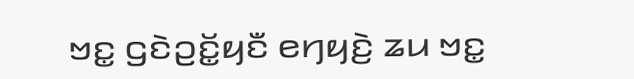ꤠꤢ꤭ ꤞꤢꤧꤑꤢꤩ꤭ꤟꤢꤪ ꤕꤚꤟꤢꤧ꤬ ꤘꤣ ꤠꤢ꤭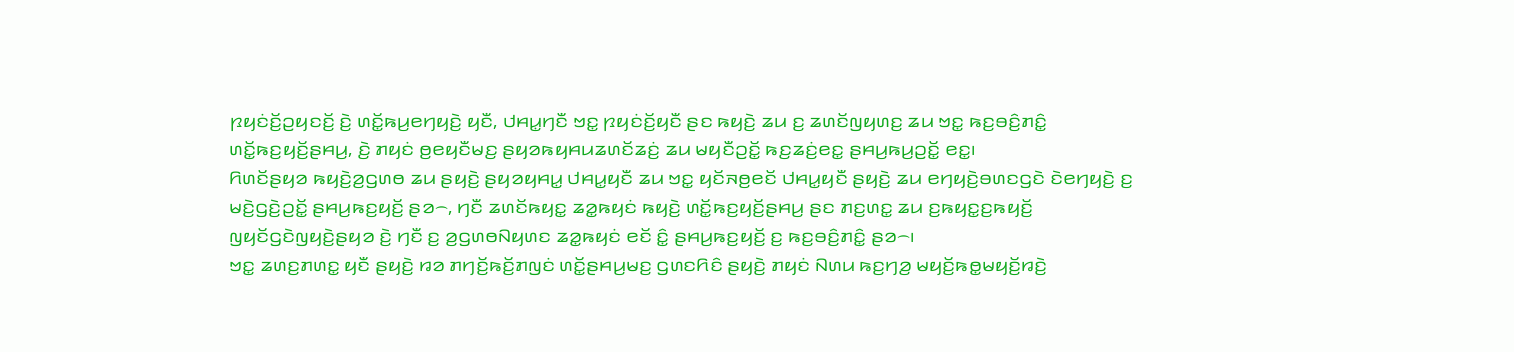ꤐꤟꤢꤦꤢꤩ꤬ꤑꤟꤢꤢꤩ꤬ ꤢꤧ꤬ ꤛꤢꤩ꤭ꤒꤣ꤬ꤕꤚꤟꤢꤧ꤬ ꤟꤢꤪ, ꤓꤌꤣ꤭ꤚꤢꤪ ꤠꤢ꤭ ꤐꤟꤢꤦꤢꤩ꤬ꤟꤢꤪ ꤔꤢ ꤒꤟꤢꤧ꤬ ꤘꤣ ꤢ꤬ ꤘꤛꤢꤩꤜꤟꤛꤢ꤬ ꤘꤣ ꤠꤢ꤭ ꤒꤢ꤬ꤋꤢꤨ꤬ꤊꤢꤨ꤭ ꤛꤢꤩ꤭ꤒꤢ꤬ꤟꤢꤩ꤬ꤔꤌꤣ꤬, ꤢꤧ꤬ ꤊꤟꤢꤦ ꤥ꤬ꤕꤟꤢꤪꤗꤢ꤬ ꤔꤟꤤꤒꤟꤌꤣꤘꤛꤢꤩꤘꤢꤦ꤬ ꤘꤣ ꤗꤟꤢꤪꤑꤢꤩ꤭ ꤒꤢ꤬ꤘꤢꤦ꤬ꤕꤢ꤭ ꤔꤌꤣ꤬ꤒꤣ꤬ꤑꤢꤩ꤭ ꤕꤢ꤭꤯
ꤖꤛꤢꤩꤔꤟꤤ ꤒꤟꤢꤧ꤬ꤤ꤬ꤞꤛꤥ ꤘꤣ ꤔꤟꤢꤧ꤬ ꤔꤟꤤꤟꤌꤣ꤭ ꤓꤌꤣ꤭ꤟꤢꤪ ꤘꤣ ꤠꤢ꤭ ꤟꤢꤩꤏꤥ꤬ꤕꤢꤩ ꤓꤌꤣ꤭ꤟꤢꤪ ꤔꤟꤢꤧ꤬ ꤘꤣ ꤕꤚꤟꤢꤧ꤬ꤋꤛꤢꤞꤢꤧ ꤢꤧꤕꤚꤟꤢꤧ꤬ ꤢ꤬ ꤗꤢꤧ꤬ꤞꤢꤧ꤬ꤑꤢꤩ꤭ ꤔꤌꤣ꤬ꤒꤢ꤬ꤟꤢꤩ꤬ ꤔꤤ꤮, ꤚꤢꤪ ꤘꤛꤢꤩꤒꤟꤢ꤭ ꤘꤤ꤭ꤒꤟꤢꤦ ꤒꤟꤢꤧ꤬ ꤛꤢꤩ꤭ꤒꤢ꤬ꤟꤢꤩ꤬ꤔꤌꤣ꤬ ꤔꤢ ꤊꤢ꤬ꤛꤢ꤭ ꤘꤣ ꤢ꤬ꤒꤟꤢ꤭ꤢ꤬ꤒꤟꤢꤩ꤬ ꤜꤟꤢꤩꤞꤢꤧꤜꤟꤢꤧ꤬ꤔꤟꤤ ꤢꤧ꤬ ꤚꤢꤪ ꤢ꤬ ꤤ꤬ꤞꤛꤥꤡꤟꤛꤢ ꤘꤤ꤭ꤒꤟꤢꤦ ꤕꤢꤩ ꤢꤨ꤭ ꤔꤌꤣ꤬ꤒꤢ꤬ꤟꤢꤩ꤬ ꤢ꤬ ꤒꤢ꤬ꤋꤢꤨ꤬ꤊꤢꤨ꤭ ꤔꤤ꤮꤯
ꤠꤢ꤭ ꤘꤛꤢ꤬ꤊꤛꤢ꤭ ꤟꤢꤪ ꤔꤟꤢꤧ꤬ ꤙꤤ ꤊꤚꤢꤩ꤬ꤒꤢꤩ꤬ꤊꤜꤢꤦ ꤛꤢꤩ꤭ꤔꤌꤣ꤬ꤗꤢ꤬ ꤞꤛꤢꤖꤢꤨ ꤔꤟꤢꤧ꤬ ꤊꤟꤢꤦ ꤡꤛꤣ ꤒꤢ꤬ꤚꤤ꤬ ꤗꤟꤢꤩ꤬ꤒꤥ꤭ꤗꤟꤢꤩ꤬ꤙꤢꤧ꤬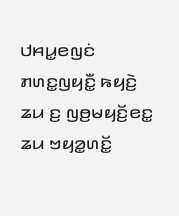ꤓꤌꤣ꤭ꤕꤜꤢꤦ ꤊꤛꤢ꤭ꤜꤟꤢꤪ꤭ ꤒꤟꤢꤧ꤬ ꤘꤣ ꤢ꤬ ꤜꤥ꤬ꤗꤟꤢꤩ꤬ꤕꤢ꤭ ꤘꤣ ꤠꤟꤤ꤭ꤛꤢꤩ꤭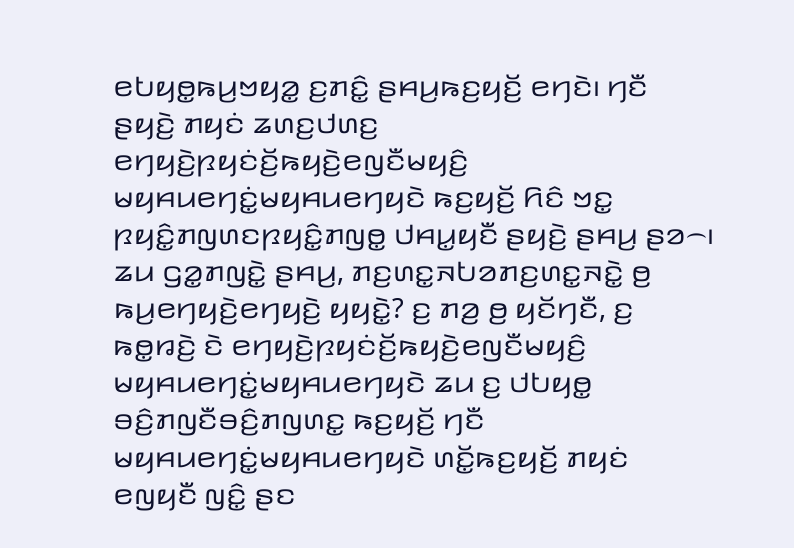ꤕꤝꤟꤥ꤭ꤒꤣ꤬ꤠꤟꤤ꤭ ꤢ꤬ꤊꤢꤨ꤭ ꤔꤌꤣ꤬ꤒꤢ꤬ꤟꤢꤩ꤬ ꤕꤚꤢꤧ꤯ ꤚꤢꤪ ꤔꤟꤢꤧ꤬ ꤊꤟꤢꤦ ꤘꤛꤢ꤬ꤓꤛꤢ꤬ ꤕꤚꤟꤢꤧ꤬ꤐꤟꤢꤦꤢꤩ꤬ꤒꤟꤢꤧ꤬ꤕꤜꤢꤪꤗꤟꤢꤨ꤬ ꤗꤟꤌꤣꤕꤚꤢꤦ꤭ꤗꤟꤌꤣꤕꤚꤟꤢꤧ ꤒꤢ꤬ꤟꤢꤩ꤬ ꤖꤢꤨ ꤠꤢ꤭ ꤐꤟꤢꤨ꤭ꤊꤜꤛꤢꤐꤟꤢꤨ꤭ꤊꤜꤥ꤭ ꤓꤌꤣ꤭ꤟꤢꤪ ꤔꤟꤢꤧ꤬ ꤔꤌꤣ꤬ ꤔꤤ꤮꤯
ꤘꤣ ꤞꤤ꤭ꤊꤜꤢꤧ꤭ ꤔꤌꤣ꤬, ꤊꤢ꤬ꤛꤢ꤭ꤏꤝꤤꤊꤢ꤬ꤛꤢ꤭ꤏꤢꤧ꤭ ꤥ꤬ ꤒꤣ꤬ꤕꤚꤟꤢꤧ꤬ꤕꤚꤟꤢꤧ꤬ ꤟꤟꤢꤧ꤭? ꤢ꤬ ꤊꤤ꤬ ꤥ꤬ ꤟꤢꤩꤚꤢꤪ, ꤢ꤬ ꤒꤥ꤭ꤙꤢꤧ꤬ ꤢꤧ ꤕꤚꤟꤢꤧ꤬ꤐꤟꤢꤦꤢꤩ꤬ꤒꤟꤢꤧ꤬ꤕꤜꤢꤪꤗꤟꤢꤨ꤬ ꤗꤟꤌꤣꤕꤚꤢꤦ꤭ꤗꤟꤌꤣꤕꤚꤟꤢꤧ ꤘꤣ ꤢ꤬ ꤓꤝꤟꤥ꤭ ꤋꤢꤨ꤬ꤊꤜꤢꤪꤋꤢꤨ꤬ꤊꤜꤛꤢ꤭ ꤒꤢ꤬ꤟꤢꤩ꤬ ꤚꤢꤪ ꤗꤟꤌꤣꤕꤚꤢꤦ꤭ꤗꤟꤌꤣꤕꤚꤟꤢꤧ ꤛꤢꤩ꤭ꤒꤢ꤬ꤟꤢꤩ꤬ ꤊꤟꤢꤦ ꤕꤜꤟꤢꤪ ꤜꤢꤨ꤭ ꤔꤢ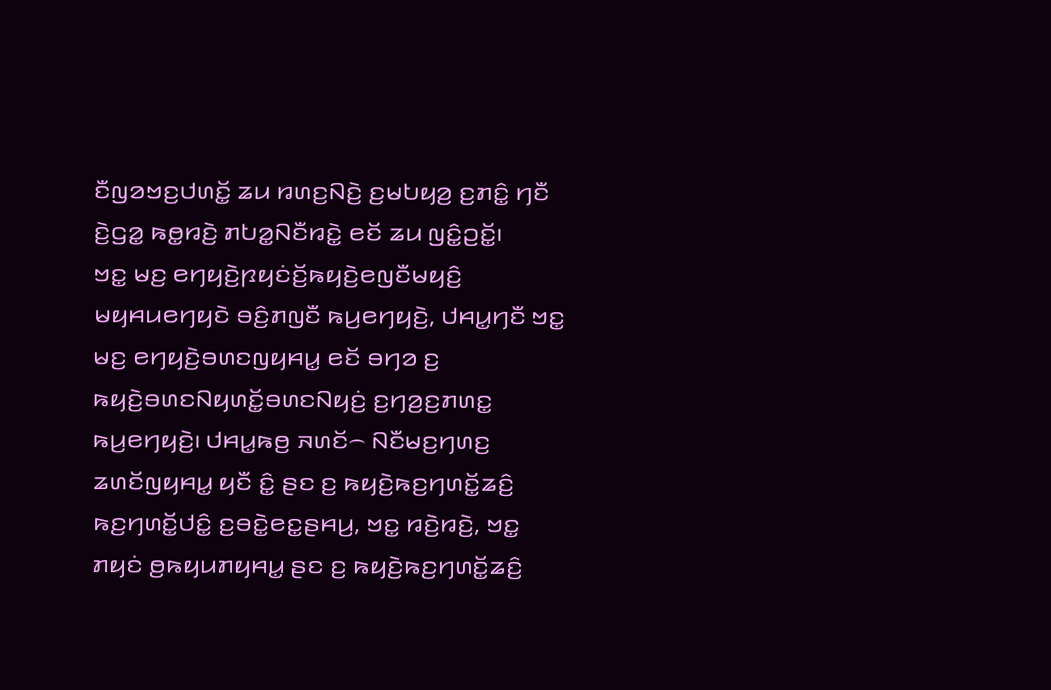ꤢꤪꤜꤤꤠꤢ꤬ꤓꤛꤢꤩ꤭ ꤘꤣ ꤙꤛꤢ꤬ꤡꤢꤧ꤬ ꤢ꤬ꤗꤝꤟꤤ꤬ ꤢ꤬ꤊꤢꤨ꤭ ꤚꤢꤪ ꤢꤧ꤬ꤞꤤ꤭ ꤒꤥ꤭ꤙꤢꤧ꤬ ꤊꤝꤤ꤭ꤡꤢꤪꤙꤢꤧ꤭ ꤕꤢꤩ ꤘꤣ ꤜꤢꤨ꤭ꤑꤢꤩ꤭꤯
ꤠꤢ꤭ ꤗꤢ꤬ ꤕꤚꤟꤢꤧ꤬ꤐꤟꤢꤦꤢꤩ꤬ꤒꤟꤢꤧ꤬ꤕꤜꤢꤪꤗꤟꤢꤨ꤬ ꤗꤟꤌꤣꤕꤚꤟꤢꤧ ꤋꤢꤨ꤬ꤊꤜꤢꤪ ꤒꤣ꤬ꤕꤚꤟꤢꤧ꤬, ꤓꤌꤣ꤭ꤚꤢꤪ ꤠꤢ꤭ ꤗꤢ꤬ ꤕꤚꤟꤢꤧ꤬ꤋꤛꤢꤜꤟꤌꤣ꤭ ꤕꤢꤩ ꤋꤚꤤ ꤢ꤬ ꤒꤟꤢꤧ꤬ꤋꤛꤢꤡꤟꤛꤢꤩ꤭ꤋꤛꤢꤡꤟꤢꤦ꤬ ꤢ꤬ꤚꤤ꤬ꤢ꤬ꤊꤛꤢ꤭ ꤒꤣ꤬ꤕꤚꤟꤢꤧ꤬꤯ ꤓꤌꤣ꤭ꤒꤥ꤬ ꤏꤛꤢꤩ꤮ ꤡꤢꤪꤗꤢ꤬ꤚꤛꤢ꤬ ꤘꤛꤢꤩꤜꤟꤌꤣ꤭ ꤟꤢꤪ ꤢꤨ꤭ ꤔꤢ ꤢ꤬ ꤒꤟꤢꤧ꤬ꤒꤢ꤬ꤚꤛꤢꤩ꤭ꤘꤢꤨ꤬ ꤒꤢ꤬ꤚꤛꤢꤩ꤭ꤓꤢꤨ꤭ ꤢ꤬ꤋꤢꤧ꤭ꤕꤢ꤭ꤔꤌꤣ꤬, ꤠꤢ꤭ ꤙꤢꤧ꤬ꤙꤢꤧ꤬, ꤠꤢ꤭ ꤊꤟꤢꤦ ꤥ꤬ꤒꤟꤣꤊꤟꤌꤣ꤭ ꤔꤢ ꤢ꤬ ꤒꤟꤢꤧ꤬ꤒꤢ꤬ꤚꤛꤢꤩ꤭ꤘꤢꤨ꤬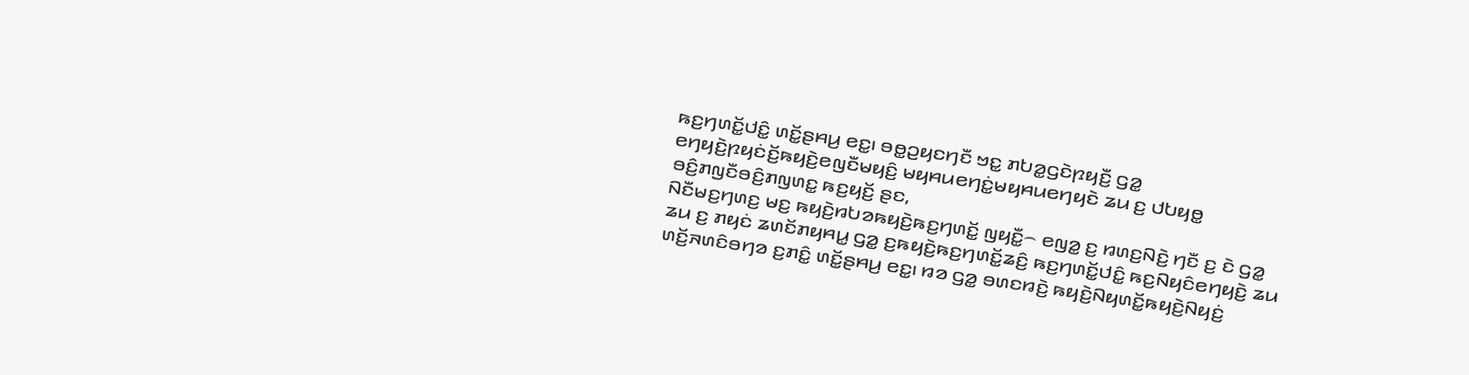ꤒꤢ꤬ꤚꤛꤢꤩ꤭ꤓꤢꤨ꤭ ꤛꤢꤩ꤭ꤔꤌꤣ꤬ ꤕꤢ꤭꤯ ꤋꤥ꤭ꤑꤟꤢꤚꤢꤪ ꤠꤢ꤭ ꤊꤝꤤ꤭ꤞꤢꤧꤐꤟꤢꤪ꤬ ꤞꤤ꤭ ꤕꤚꤟꤢꤧ꤬ꤐꤟꤢꤦꤢꤩ꤬ꤒꤟꤢꤧ꤬ꤕꤜꤢꤪꤗꤟꤢꤨ꤬ ꤗꤟꤌꤣꤕꤚꤢꤦ꤭ꤗꤟꤌꤣꤕꤚꤟꤢꤧ ꤘꤣ ꤢ꤬ ꤓꤝꤟꤥ꤭ ꤋꤢꤨ꤬ꤊꤜꤢꤪꤋꤢꤨ꤬ꤊꤜꤛꤢ꤭ ꤒꤢ꤬ꤟꤢꤩ꤬ ꤔꤢ,
ꤡꤢꤪꤗꤢ꤬ꤚꤛꤢ꤬ ꤗꤢ꤬ ꤒꤟꤢꤧ꤬ꤙꤝꤤꤒꤟꤢꤧ꤬ꤒꤢ꤬ꤚꤛꤢꤩ꤭ ꤜꤟꤢꤪ꤭꤮ ꤕꤜꤤ꤭ ꤢ꤬ ꤙꤛꤢ꤬ꤡꤢꤧ꤬ ꤚꤢꤪ ꤢ꤬ ꤢꤧ ꤞꤤ꤭ ꤘꤣ ꤢ꤬ ꤊꤟꤢꤦ ꤘꤛꤢꤩꤊꤟꤌꤣ꤭ ꤞꤤ꤭ ꤢ꤬ꤒꤟꤢꤧ꤬ꤒꤢ꤬ꤚꤛꤢꤩ꤭ꤘꤢꤨ꤬ ꤒꤢ꤬ꤚꤛꤢꤩ꤭ꤓꤢꤨ꤭ ꤒꤢ꤬ꤡꤟꤢꤨꤕꤚꤟꤢꤧ꤬ ꤘꤣ ꤛꤢꤩ꤬ꤏꤛꤢꤨꤋꤚꤤ ꤢ꤬ꤊꤢꤨ꤭ ꤛꤢꤩ꤭ꤔꤌꤣ꤬ ꤕꤢ꤭꤯ ꤙꤤ ꤞꤤ꤭ ꤋꤛꤢꤙꤢꤧ꤬ ꤒꤟꤢꤧ꤬ꤡꤟꤛꤢꤩ꤭ꤒꤟꤢꤧ꤬ꤡꤟꤢꤦ꤬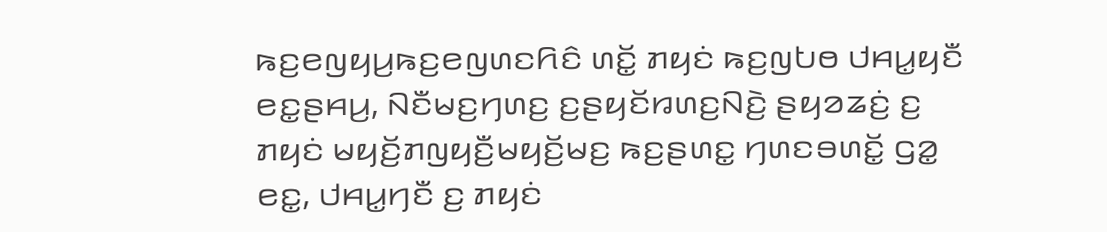ꤒꤢ꤬ꤕꤜꤟꤣ꤬ꤒꤢ꤬ꤕꤜꤛꤢꤖꤢꤨ ꤛꤢꤩ꤭ ꤊꤟꤢꤦ ꤒꤢ꤬ꤜꤝꤥ ꤓꤌꤣ꤭ꤟꤢꤪ ꤕꤢ꤭ꤔꤌꤣ꤬, ꤡꤢꤪꤗꤢ꤬ꤚꤛꤢ꤬ ꤢ꤬ꤔꤟꤢꤩꤙꤛꤢ꤬ꤡꤢꤧ꤬ ꤔꤟꤤꤘꤢꤦ꤬ ꤢ꤬ ꤊꤟꤢꤦ ꤗꤟꤢꤩ꤬ꤊꤜꤟꤢꤪ꤬ꤗꤟꤢꤩ꤬ꤗꤢ꤬ ꤒꤢ꤬ꤔꤛꤢ꤭ ꤚꤛꤢꤋꤛꤢꤩ꤭ ꤞꤤ꤭ ꤕꤢ꤭, ꤓꤌꤣ꤭ꤚꤢꤪ ꤢ꤬ ꤊꤟꤢꤦ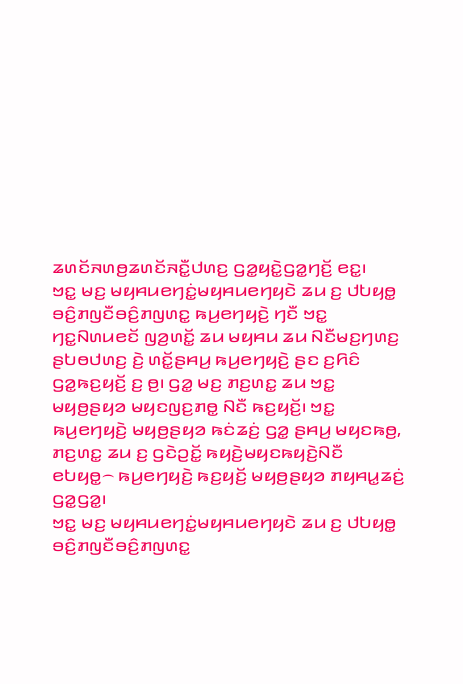ꤘꤛꤢꤩꤏꤛꤥ꤬ꤘꤛꤢꤩꤏꤢꤪ꤭ꤓꤛꤢ꤬ ꤞꤤ꤭ꤟꤢꤧ꤭ꤞꤤ꤭ꤚꤢꤩ꤬ ꤕꤢ꤭꤯
ꤠꤢ꤭ ꤗꤢ꤬ ꤗꤟꤌꤣꤕꤚꤢꤦ꤭ꤗꤟꤌꤣꤕꤚꤟꤢꤧ ꤘꤣ ꤢ꤬ ꤓꤝꤟꤥ꤭ ꤋꤢꤨ꤬ꤊꤜꤢꤪꤋꤢꤨ꤬ꤊꤜꤛꤢ꤭ ꤒꤣ꤬ꤕꤚꤟꤢꤧ꤬ ꤚꤢꤪ ꤠꤢ꤭ ꤚꤢ꤭ꤡꤛꤣꤕꤢꤩ ꤜꤤ꤬ꤛꤢꤩ꤭ ꤘꤣ ꤗꤟꤌꤣ ꤘꤣ ꤡꤢꤪꤗꤢ꤬ꤚꤛꤢ꤬ ꤔꤝꤥꤓꤛꤢ꤬ ꤢꤧ꤬ ꤛꤢꤩ꤭ꤔꤌꤣ꤬ ꤒꤣ꤬ꤕꤚꤟꤢꤧ꤬ ꤔꤢ ꤢ꤬ꤖꤢꤨ ꤞꤤ꤭ꤒꤢ꤬ꤟꤢꤩ꤬ ꤢ꤬ ꤥ꤬꤯ ꤞꤤ꤭ ꤗꤢ꤬ ꤊꤢ꤬ꤛꤢ꤭ ꤘꤣ ꤠꤢ꤭ ꤗꤟꤥ꤬ꤔꤟꤤ ꤗꤟꤢꤜꤢ꤬ꤊꤥ꤭ ꤡꤢꤪ ꤒꤢ꤬ꤟꤢꤩ꤬꤯ ꤠꤢ꤭ ꤒꤣ꤬ꤕꤚꤟꤢꤧ꤬ ꤗꤟꤥ꤬ꤔꤟꤤ ꤒꤢꤦꤘꤢꤦ꤬ ꤞꤤ꤭ ꤔꤌꤣ꤬ ꤗꤟꤢꤒꤥ꤬, ꤊꤢ꤬ꤛꤢ꤭ ꤘꤣ ꤢ꤬ ꤞꤢꤧꤑꤢꤩ꤭ ꤒꤟꤢꤧ꤬ꤗꤟꤢꤒꤟꤢꤧ꤬ꤡꤢꤪ ꤕꤝꤟꤥ꤭꤮ ꤒꤣ꤬ꤕꤚꤟꤢꤧ꤬ ꤒꤢ꤬ꤟꤢꤩ꤬ ꤗꤟꤥ꤬ꤔꤟꤤ ꤊꤟꤌꤣ꤭ꤘꤢꤦ꤬ ꤞꤤ꤭ꤞꤤ꤭꤯
ꤠꤢ꤭ ꤗꤢ꤬ ꤗꤟꤌꤣꤕꤚꤢꤦ꤭ꤗꤟꤌꤣꤕꤚꤟꤢꤧ ꤘꤣ ꤢ꤬ ꤓꤝꤟꤥ꤭ ꤋꤢꤨ꤬ꤊꤜꤢꤪꤋꤢꤨ꤬ꤊꤜꤛꤢ꤭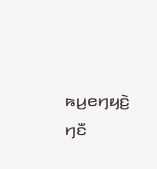ꤒꤣ꤬ꤕꤚꤟꤢꤧ꤬ ꤚꤢꤪ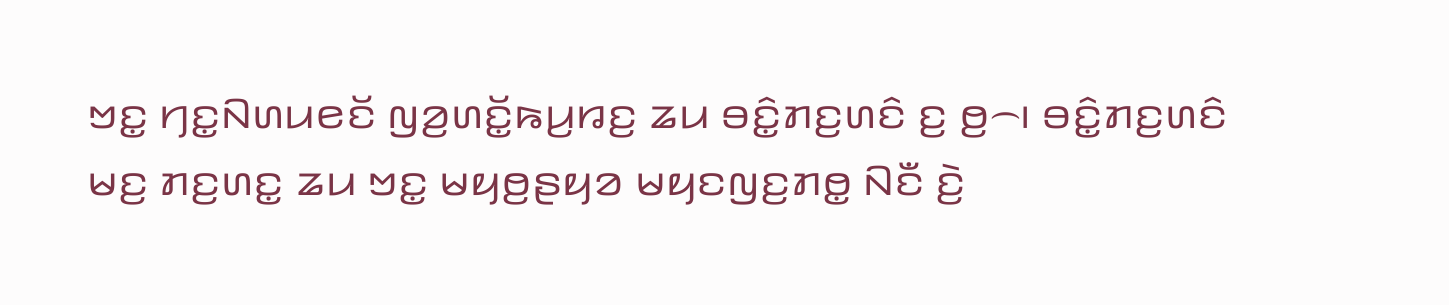ꤠꤢ꤭ ꤚꤢ꤭ꤡꤛꤣꤕꤢꤩ ꤜꤤ꤬ꤛꤢꤩ꤭ꤒꤣ꤬ꤙꤢ꤬ ꤘꤣ ꤋꤢꤨ꤭ꤊꤢ꤬ꤛꤢꤨ ꤢ꤬ ꤥ꤬꤮꤯ ꤋꤢꤨ꤭ꤊꤢ꤬ꤛꤢꤨ ꤗꤢ꤬ ꤊꤢ꤬ꤛꤢ꤭ ꤘꤣ ꤠꤢ꤭ ꤗꤟꤥ꤬ꤔꤟꤤ ꤗꤟꤢꤜꤢ꤬ꤊꤥ꤭ ꤡꤢꤪ ꤢꤧ꤬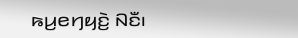ꤒꤣ꤬ꤕꤚꤟꤢꤧ꤬ ꤡꤢꤪ꤯